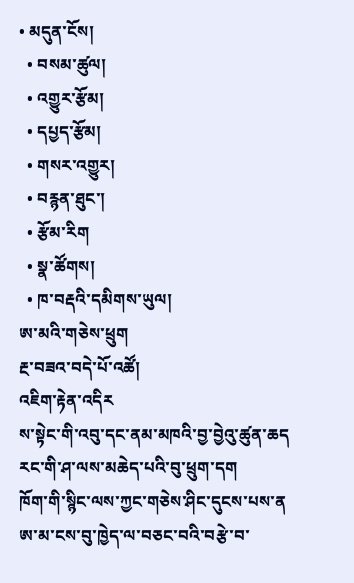• མདུན་ངོས།
  • བསམ་ཚུལ།
  • འགྱུར་རྩོམ།
  • དཔྱད་རྩོམ།
  • གསར་འགྱུར།
  • བརྙན་ཐུང་།
  • རྩོམ་རིག
  • སྣ་ཚོགས།
  • ཁ་བརྡའི་དམིགས་ཡུལ།
ཨ་མའི་གཅེས་ཕྲུག
རྔ་བཟའ་བདེ་པོ་འཚོ།
འཇིག་རྟེན་འདིར
ས་སྟེང་གི་འབུ་དང་ནམ་མཁའི་བྱ་བྱེའུ་ཚུན་ཆད
རང་གི་ཤ་ལས་མཆེད་པའི་བུ་ཕྲུག་དག
ཁོག་གི་སྙིང་ལས་ཀྱང་གཅེས་ཤིང་དུངས་པས་ན
ཨ་མ་ངས་བུ་ཁྱེད་ལ་བཅང་བའི་བརྩེ་བ་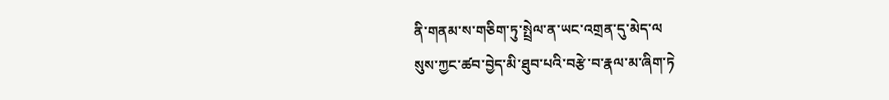ནི་གནམ་ས་གཅིག་ཏུ་སྤྲེལ་ན་ཡང་འགྲན་དུ་མེད་ལ
སུས་ཀྱང་ཚབ་བྱེད་མི་ཐུབ་པའི་བརྩེ་བ་རྣལ་མ་ཞིག་ཏེ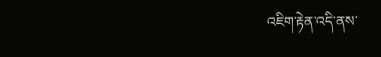འཇིག་རྟེན་འདི་ནས་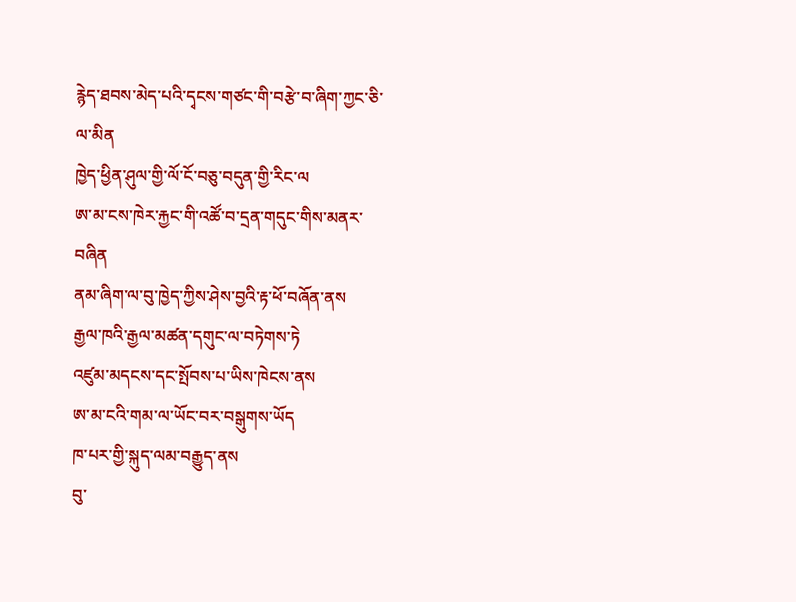རྙེད་ཐབས་མེད་པའི་དྭངས་གཙང་གི་བརྩེ་བ་ཞིག་ཀྱང་ཅི་ལ་མིན
ཁྱེད་ཕྱིན་ཤུལ་གྱི་ལོ་ངོ་བཅུ་བདུན་གྱི་རིང་ལ
ཨ་མ་ངས་ཁེར་རྐྱང་གི་འཚོ་བ་དྲན་གདུང་གིས་མནར་བཞིན
ནམ་ཞིག་ལ་བུ་ཁྱེད་ཀྱིས་ཤེས་བྱའི་རྟ་ཕོ་བཞོན་ནས
རྒྱལ་ཁའི་རྒྱལ་མཚན་དགུང་ལ་བཏེགས་ཏེ
འཛུམ་མདངས་དང་སྤོབས་པ་ཡིས་ཁེངས་ནས
ཨ་མ་ངའི་གམ་ལ་ཡོང་བར་བསྒུགས་ཡོད
ཁ་པར་གྱི་སྐུད་ལམ་བརྒྱུད་ནས
བུ་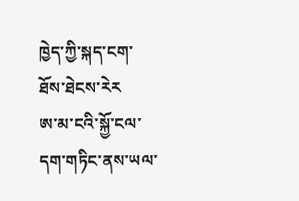ཁྱེད་ཀྱི་སྐད་ངག་ཐོས་ཐེངས་རེར
ཨ་མ་ངའི་སྐྱོ་ངལ་དག་གཏིང་ནས་ཡལ་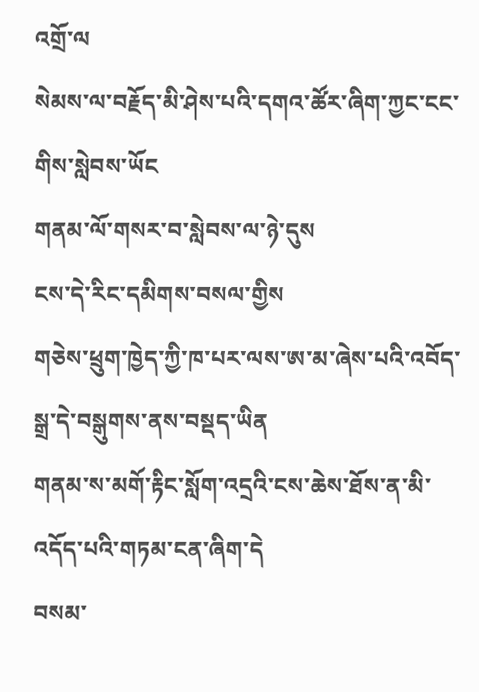འགྲོ་ལ
སེམས་ལ་བརྗོད་མི་ཤེས་པའི་དགའ་ཚོར་ཞིག་ཀྱང་ངང་གིས་སླེབས་ཡོང
གནམ་ལོ་གསར་བ་སླེབས་ལ་ཉེ་དུས
ངས་དེ་རིང་དམིགས་བསལ་གྱིས
གཅེས་ཕྲུག་ཁྱེད་ཀྱི་ཁ་པར་ལས་ཨ་མ་ཞེས་པའི་འབོད་སྒྲ་དེ་བསྒུགས་ནས་བསྡད་ཡིན
གནམ་ས་མགོ་རྟིང་སློག་འདྲའི་ངས་ཆེས་ཐོས་ན་མི་འདོད་པའི་གཏམ་ངན་ཞིག་དེ
བསམ་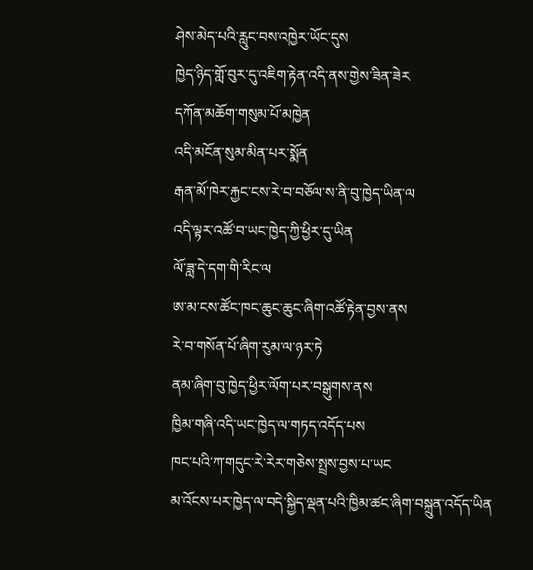ཤེས་མེད་པའི་རླུང་བས་འཁྱེར་ཡོང་དུས
ཁྱེད་ཉིད་གློ་བུར་དུ་འཇིག་རྟེན་འདི་ནས་གྱེས་ཟིན་ཟེར
དཀོན་མཆོག་གསུམ་པོ་མཁྱེན
འདི་མངོན་སུམ་མིན་པར་སྨོན
རྒན་མོ་ཁེར་རྐྱང་ངས་རེ་བ་བཅོལ་ས་ནི་བུ་ཁྱེད་ཡིན་ལ
འདི་ལྟར་འཚོ་བ་ཡང་ཁྱེད་ཀྱི་ཕྱིར་དུ་ཡིན
ལོ་ཟླ་དེ་དག་གི་རིང་ལ
ཨ་མ་ངས་ཚོང་ཁང་ཆུང་ཆུང་ཞིག་འཚོ་རྟེན་བྱས་ནས
རེ་བ་གསོན་པོ་ཞིག་རུམ་ལ་ཉར་ཏེ
ནམ་ཞིག་བུ་ཁྱེད་ཕྱིར་ལོག་པར་བསྒུགས་ནས
ཁྱིམ་གཞི་འདི་ཡང་ཁྱེད་ལ་གཏད་འདོད་པས
ཁང་པའི་ཀ་གདུང་རེ་རེར་གཅེས་སྤྲས་བྱས་པ་ཡང
མ་འོངས་པར་ཁྱེད་ལ་བདེ་སྐྱིད་ལྡན་པའི་ཁྱིམ་ཚང་ཞིག་བསྐྲུན་འདོད་ཡིན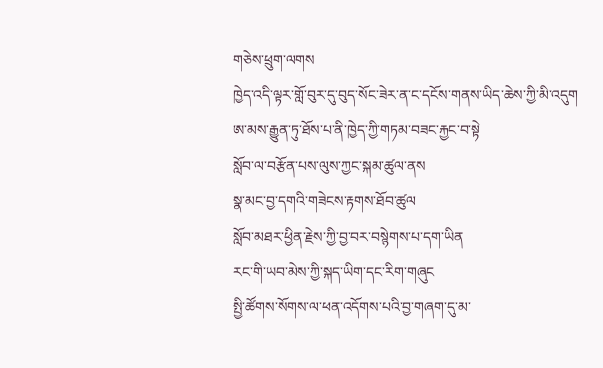གཅེས་ཕྲུག་ལགས
ཁྱེད་འདི་ལྟར་གློ་བུར་དུ་བུད་སོང་ཟེར་ན་ང་དངོས་གནས་ཡིད་ཆེས་ཀྱི་མི་འདུག
ཨ་མས་རྒྱུན་ཏུ་ཐོས་པ་ནི་ཁྱེད་ཀྱི་གཏམ་བཟང་རྐྱང་བ་སྟེ
སློབ་ལ་བརྩོན་པས་ལུས་ཀྱང་སྐམ་ཚུལ་ནས
སྣ་མང་བྱ་དགའི་གཟེངས་རྟགས་ཐོབ་ཚུལ
སློབ་མཐར་ཕྱིན་རྗེས་ཀྱི་བྱ་བར་བསྙེགས་པ་དག་ཡིན
རང་གི་ཡབ་མེས་ཀྱི་སྐད་ཡིག་དང་རིག་གཞུང
སྤྱི་ཚོགས་སོགས་ལ་ཕན་འདོགས་པའི་བྱ་གཞག་དུ་མ་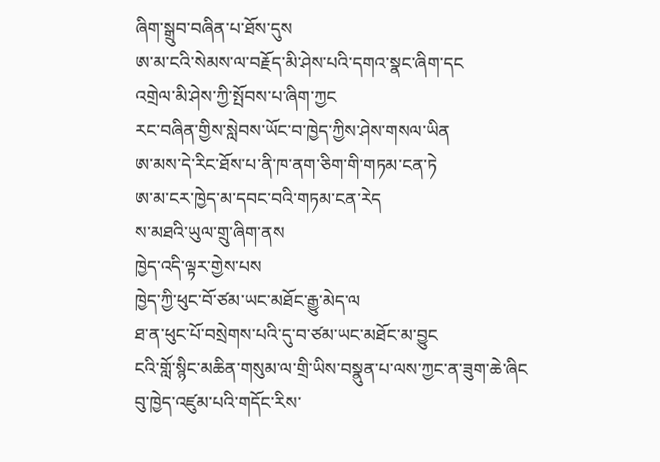ཞིག་སྒྲུབ་བཞིན་པ་ཐོས་དུས
ཨ་མ་ངའི་སེམས་ལ་བརྗོད་མི་ཤེས་པའི་དགའ་སྣང་ཞིག་དང
འགྲེལ་མི་ཤེས་ཀྱི་སྤོབས་པ་ཞིག་ཀྱང
རང་བཞིན་གྱིས་སླེབས་ཡོང་བ་ཁྱེད་ཀྱིས་ཤེས་གསལ་ཡིན
ཨ་མས་དེ་རིང་ཐོས་པ་ནི་ཁ་ནག་ཅིག་གི་གཏམ་ངན་ཏེ
ཨ་མ་ངར་ཁྱེད་མ་དབང་བའི་གཏམ་ངན་རེད
ས་མཐའི་ཡུལ་གྲུ་ཞིག་ནས
ཁྱེད་འདི་ལྟར་གྱེས་པས
ཁྱེད་ཀྱི་ཕུང་བོ་ཙམ་ཡང་མཐོང་རྒྱུ་མེད་ལ
ཐ་ན་ཕུང་པོ་བསྲེགས་པའི་དུ་བ་ཙམ་ཡང་མཐོང་མ་བྱུང
ངའི་གློ་སྙིང་མཆིན་གསུམ་ལ་གྲི་ཡིས་བསྣུན་པ་ལས་ཀྱང་ན་ཟུག་ཆེ་ཞིང
བུ་ཁྱེད་འཛུམ་པའི་གདོང་རིས་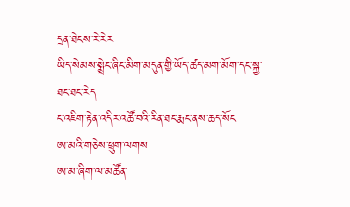དྲན་ཐེངས་རེ་རེར
ཡིད་སེམས་སྨྲེང་ཞིང་མིག་མདུན་གྱི་ཡོད་ཚད་མག་མོག་དང་སྐྱ་ཐང་ཐང་རེད
ང་འཇིག་རྟེན་འདིར་འཚོ་བའི་རིན་ཐང་རྨང་ནས་ཆད་སོང
ཨ་མའི་གཅེས་ཕྲུག་ལགས
ཨ་མ་ཞིག་ལ་མཚོན་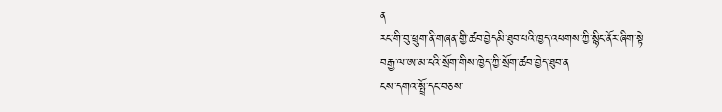ན
རང་གི་བུ་ཕྲུག་ནི་གཞན་གྱི་ཚབ་བྱེདམི་ཐུབ་པའི་ཁྱད་འཕགས་ཀྱི་སྙིང་ནོར་ཞིག་སྟེ
བརྒྱ་ལ་ཨ་མ་ངའི་སྲོག་གིས་ཁྱེད་ཀྱི་སྲོག་ཚབ་བྱེད་ཐུབ་ན
ངས་དགའ་སྤྲོ་དང་བཅས་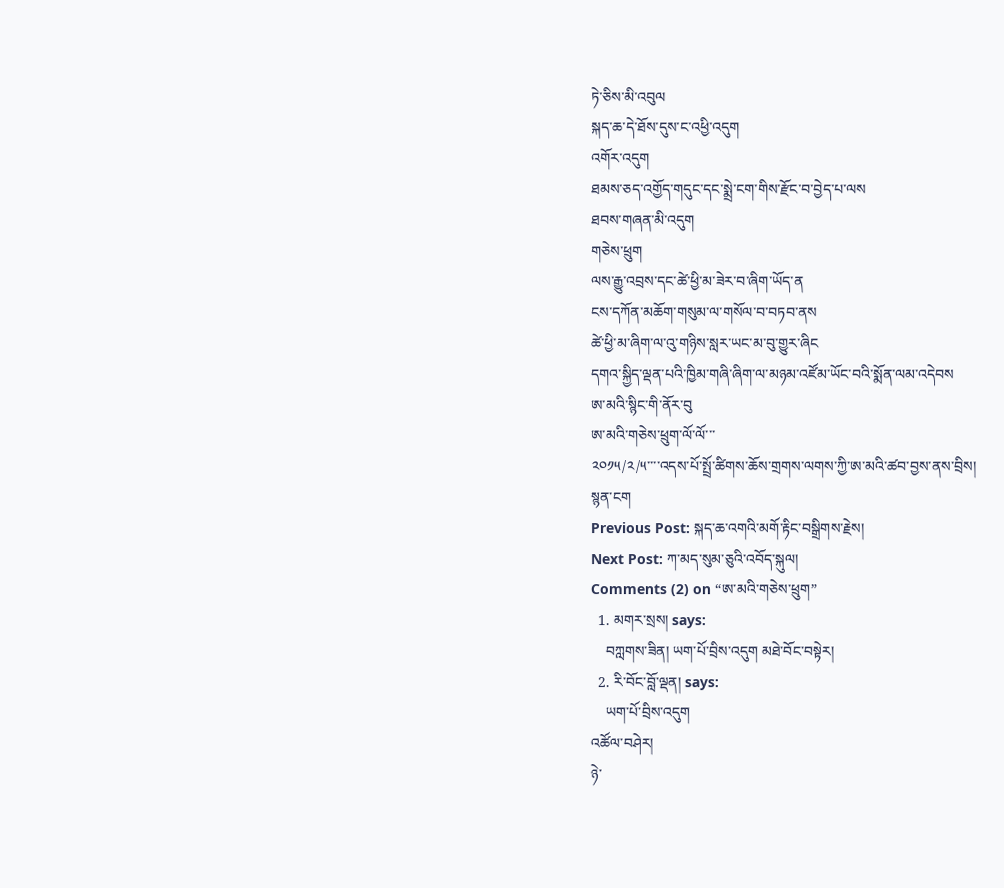ཏེ་ཅིས་མི་འབུལ
སྐད་ཆ་དེ་ཐོས་དུས་ང་འཕྱི་འདུག
འགོར་འདུག
ཐམས་ཅད་འགྱོད་གདུང་དང་སྨྲེ་ངག་གིས་རྫོང་བ་བྱེད་པ་ལས
ཐབས་གཞན་མི་འདུག
གཅེས་ཕྲུག
ལས་རྒྱུ་འབྲས་དང་ཚེ་ཕྱི་མ་ཟེར་བ་ཞིག་ཡོད་ན
ངས་དཀོན་མཆོག་གསུམ་ལ་གསོལ་བ་བཏབ་ནས
ཚེ་ཕྱི་མ་ཞིག་ལ་འུ་གཉིས་སླར་ཡང་མ་བུ་གྱུར་ཞིང
དགའ་སྐྱིད་ལྡན་པའི་ཁྱིམ་གཞི་ཞིག་ལ་མཉམ་འཛོམ་ཡོང་བའི་སྨོན་ལམ་འདེབས
ཨ་མའི་སྙིང་གི་ནོར་བུ
ཨ་མའི་གཅེས་ཕྲུག་ལོ་ལོ་་་
༢༠༡༥/༢/༥་་་་འདས་པོ་སྤྲོ་ཚིགས་ཆོས་གྲགས་ལགས་ཀྱི་ཨ་མའི་ཚབ་བྱས་ནས་བྲིས།
སྙན་ངག
Previous Post: སྐད་ཆ་འགའི་མགོ་རྟིང་བསྒྲིགས་རྗེས།
Next Post: ཀ་མད་སུམ་ཅུའི་འབོད་སྐུལ།
Comments (2) on “ཨ་མའི་གཅེས་ཕྲུག”
  1. མགར་སྲས། says:
    བཀླགས་ཟིན། ཡག་པོ་བྲིས་འདུག མཐེ་བོང་བསྟེར།
  2. རི་བོང་བློ་ལྡན། says:
    ཡག་པོ་བྲིས་འདུག
འཚོལ་བཤེར།
ཉེ་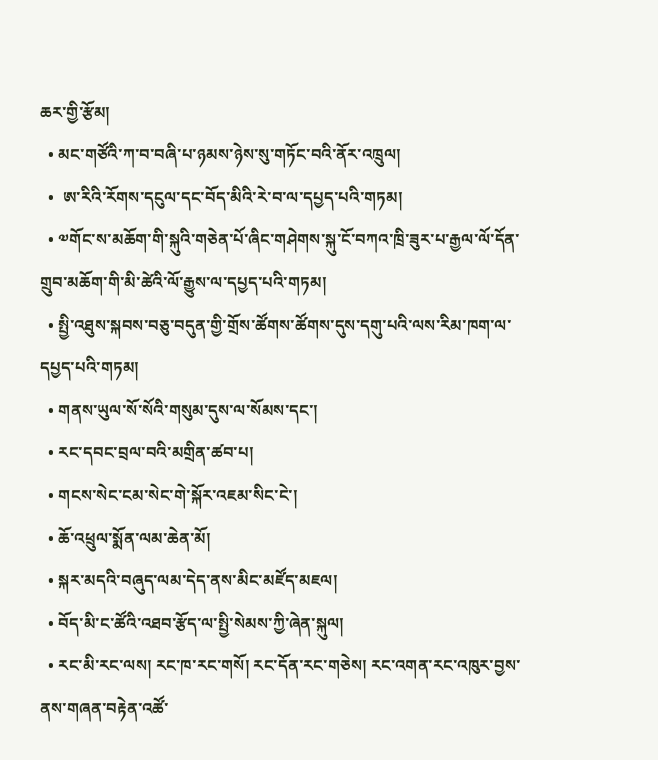ཆར་གྱི་རྩོམ།
  • མང་གཙོའི་ཀ་བ་བཞི་པ་ཉམས་ཉེས་སུ་གཏོང་བའི་ནོར་འཁྲུལ།
  •  ཨ་རིའི་རོགས་དངུལ་དང་བོད་མིའི་རེ་བ་ལ་དཔྱད་པའི་གཏམ།
  • ༧གོང་ས་མཆོག་གི་སྐུའི་གཅེན་པོ་ཞིང་གཤེགས་སྐུ་ངོ་བཀའ་ཁྲི་ཟུར་པ་རྒྱལ་ལོ་དོན་གྲུབ་མཆོག་གི་མི་ཚེའི་ལོ་རྒྱུས་ལ་དཔྱད་པའི་གཏམ།
  • སྤྱི་འཐུས་སྐབས་བཅུ་བདུན་གྱི་གྲོས་ཚོགས་ཚོགས་དུས་དགུ་པའི་ལས་རིམ་ཁག་ལ་དཔྱད་པའི་གཏམ།
  • གནས་ཡུལ་སོ་སོའི་གསུམ་དུས་ལ་སོམས་དང་།
  • རང་དབང་བྲལ་བའི་མགྲིན་ཚབ་པ།
  • གངས་སེང་ངམ་སེང་གེ་སྐོར་འཇམ་སིང་ངེ་།
  • ཆོ་འཕྲུལ་སྨོན་ལམ་ཆེན་མོ།
  • སྐར་མདའི་བཞུད་ལམ་དེད་ནས་མིང་མཛོད་མཇལ།
  • བོད་མི་ང་ཚོའི་འཐབ་རྩོད་ལ་སྤྱི་སེམས་ཀྱི་ཞེན་སྐུལ།
  • རང་མི་རང་ལས། རང་ཁ་རང་གསོ། རང་དོན་རང་གཅེས། རང་འགན་རང་འཁུར་བྱས་ནས་གཞན་བརྟེན་འཚོ་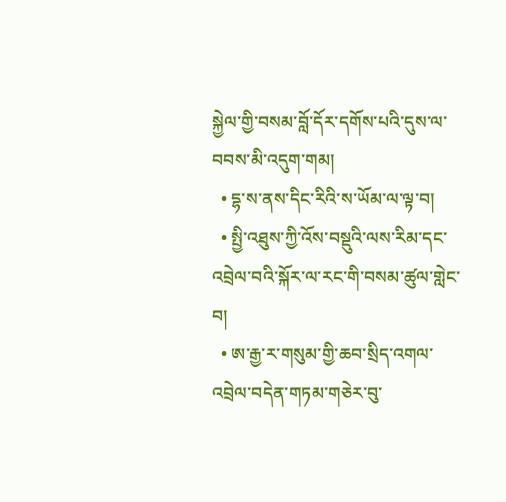སྐྱེལ་གྱི་བསམ་བློ་དོར་དགོས་པའི་དུས་ལ་བབས་མི་འདུག་གམ།
  • དྷ་ས་ནས་དིང་རིའི་ས་ཡོམ་ལ་ལྟ་བ།
  • སྤྱི་འཐུས་ཀྱི་འོས་བསྡུའི་ལས་རིམ་དང་འབྲེལ་བའི་སྐོར་ལ་རང་གི་བསམ་ཚུལ་གླེང་བ།
  • ཨ་རྒྱ་ར་གསུམ་གྱི་ཆབ་སྲིད་འགལ་འབྲེལ་བདེན་གཏམ་གཅེར་བུ་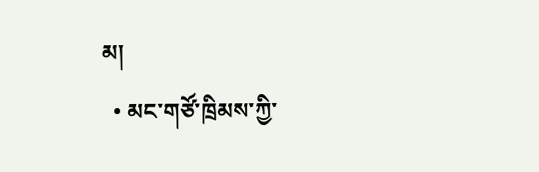མ།
  • མང་གཙོ་ཁྲིམས་ཀྱི་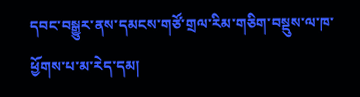དབང་བསྒྱུར་ནས་དམངས་གཙོ་གྲལ་རིམ་གཅིག་བསྡུས་ལ་ཁ་ཕྱོགས་པ་མ་རེད་དམ།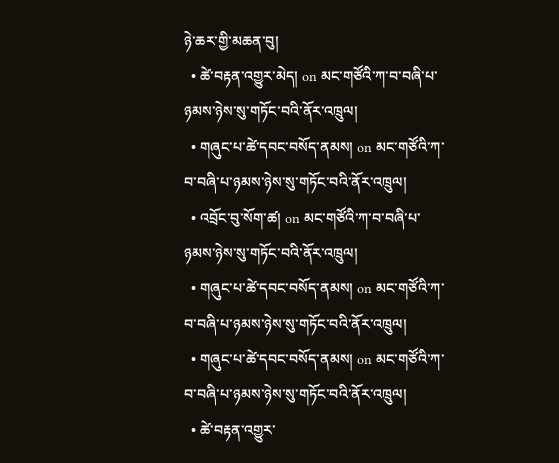ཉེ་ཆར་གྱི་མཆན་བུ།
  • ཚེ་བརྟན་འགྱུར་མེད། on མང་གཙོའི་ཀ་བ་བཞི་པ་ཉམས་ཉེས་སུ་གཏོང་བའི་ནོར་འཁྲུལ།
  • གཞུང་པ་ཚེ་དབང་བསོད་ནམས། on མང་གཙོའི་ཀ་བ་བཞི་པ་ཉམས་ཉེས་སུ་གཏོང་བའི་ནོར་འཁྲུལ།
  • འབྲོང་བུ་སོག་ཚ། on མང་གཙོའི་ཀ་བ་བཞི་པ་ཉམས་ཉེས་སུ་གཏོང་བའི་ནོར་འཁྲུལ།
  • གཞུང་པ་ཚེ་དབང་བསོད་ནམས། on མང་གཙོའི་ཀ་བ་བཞི་པ་ཉམས་ཉེས་སུ་གཏོང་བའི་ནོར་འཁྲུལ།
  • གཞུང་པ་ཚེ་དབང་བསོད་ནམས། on མང་གཙོའི་ཀ་བ་བཞི་པ་ཉམས་ཉེས་སུ་གཏོང་བའི་ནོར་འཁྲུལ།
  • ཚེ་བརྟན་འགྱུར་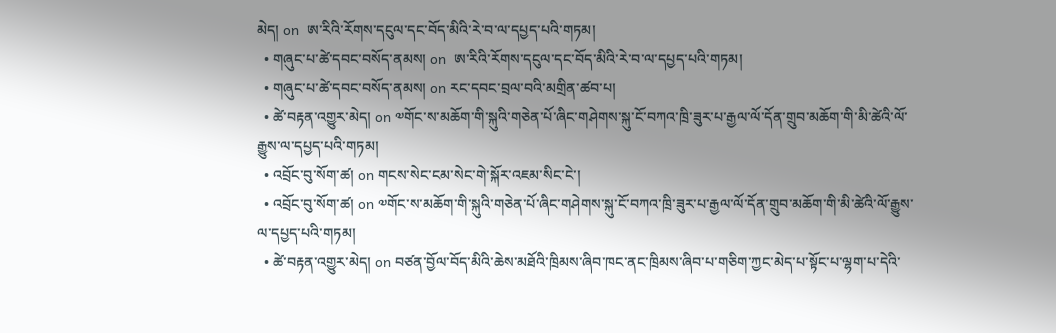མེད། on  ཨ་རིའི་རོགས་དངུལ་དང་བོད་མིའི་རེ་བ་ལ་དཔྱད་པའི་གཏམ།
  • གཞུང་པ་ཚེ་དབང་བསོད་ནམས། on  ཨ་རིའི་རོགས་དངུལ་དང་བོད་མིའི་རེ་བ་ལ་དཔྱད་པའི་གཏམ།
  • གཞུང་པ་ཚེ་དབང་བསོད་ནམས། on རང་དབང་བྲལ་བའི་མགྲིན་ཚབ་པ།
  • ཚེ་བརྟན་འགྱུར་མེད། on ༧གོང་ས་མཆོག་གི་སྐུའི་གཅེན་པོ་ཞིང་གཤེགས་སྐུ་ངོ་བཀའ་ཁྲི་ཟུར་པ་རྒྱལ་ལོ་དོན་གྲུབ་མཆོག་གི་མི་ཚེའི་ལོ་རྒྱུས་ལ་དཔྱད་པའི་གཏམ།
  • འབྲོང་བུ་སོག་ཚ། on གངས་སེང་ངམ་སེང་གེ་སྐོར་འཇམ་སིང་ངེ་།
  • འབྲོང་བུ་སོག་ཚ། on ༧གོང་ས་མཆོག་གི་སྐུའི་གཅེན་པོ་ཞིང་གཤེགས་སྐུ་ངོ་བཀའ་ཁྲི་ཟུར་པ་རྒྱལ་ལོ་དོན་གྲུབ་མཆོག་གི་མི་ཚེའི་ལོ་རྒྱུས་ལ་དཔྱད་པའི་གཏམ།
  • ཚེ་བརྟན་འགྱུར་མེད། on བཙན་བྱོལ་བོད་མིའི་ཆེས་མཐོའི་ཁྲིམས་ཞིབ་ཁང་ནང་ཁྲིམས་ཞིབ་པ་གཅིག་ཀྱང་མེད་པ་སྟོང་པ་ལྷག་པ་དེའི་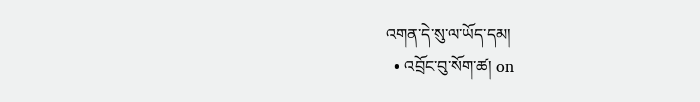འགན་དེ་སུ་ལ་ཡོད་དམ།
  • འབྲོང་བུ་སོག་ཚ། on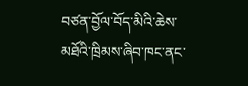བཙན་བྱོལ་བོད་མིའི་ཆེས་མཐོའི་ཁྲིམས་ཞིབ་ཁང་ནང་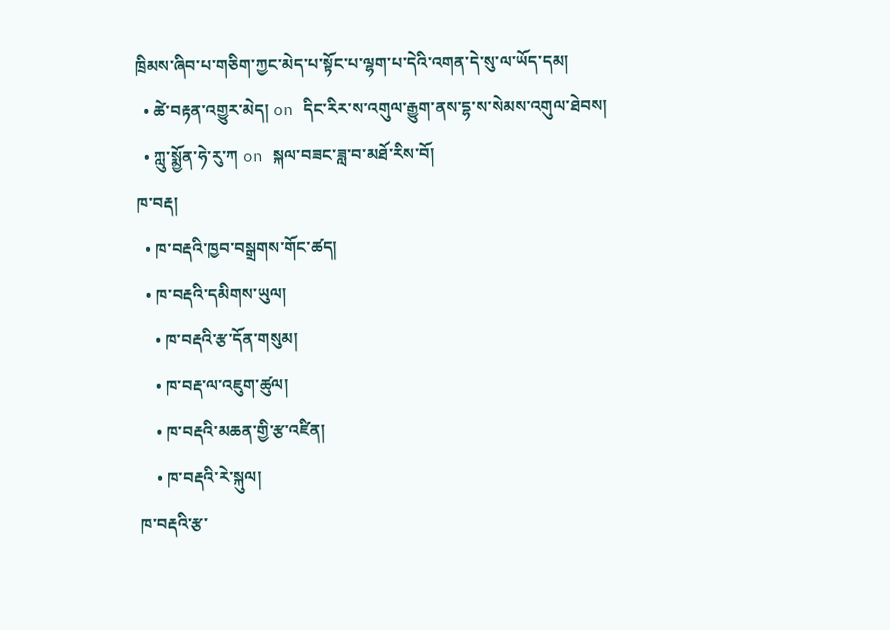ཁྲིམས་ཞིབ་པ་གཅིག་ཀྱང་མེད་པ་སྟོང་པ་ལྷག་པ་དེའི་འགན་དེ་སུ་ལ་ཡོད་དམ།
  • ཚེ་བརྟན་འགྱུར་མེད། on དིང་རིར་ས་འགུལ་རྒྱུག་ནས་དྷ་ས་སེམས་འགུལ་ཐེབས།
  • ཀླུ་སྨྱོན་ཧེ་རུ་ཀ on སྐལ་བཟང་ཟླ་བ་མཐོ་རིས་བོ།
ཁ་བརྡ།
  • ཁ་བརྡའི་ཁྱབ་བསྒྲགས་གོང་ཚད།
  • ཁ་བརྡའི་དམིགས་ཡུལ།
    • ཁ་བརྡའི་རྩ་དོན་གསུམ།
    • ཁ་བརྡ་ལ་འཇུག་ཚུལ།
    • ཁ་བརྡའི་མཆན་གྱི་རྩ་འཛིན།
    • ཁ་བརྡའི་རེ་སྐུལ།
ཁ་བརྡའི་རྩ་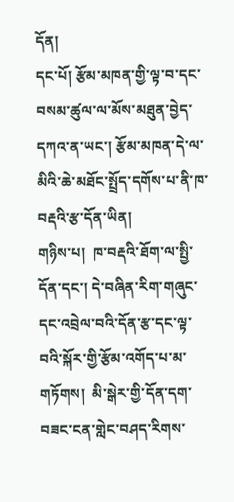དོན།
དང་པོ། རྩོམ་མཁན་གྱི་ལྟ་བ་དང་བསམ་ཚུལ་ལ་མོས་མཐུན་བྱེད་དཀའ་ན་ཡང་། རྩོམ་མཁན་དེ་ལ་མིའི་ཆེ་མཐོང་སྤྲོད་དགོས་པ་ནི་ཁ་བརྡའི་རྩ་དོན་ཡིན།
གཉིས་པ།  ཁ་བརྡའི་ཐོག་ལ་སྤྱི་དོན་དང་། དེ་བཞིན་རིག་གཞུང་དང་འབྲེལ་བའི་དོན་རྩ་དང་ལྟ་བའི་སྐོར་གྱི་རྩོམ་འགོད་པ་མ་གཏོགས།  མི་སྒེར་གྱི་དོན་དག་བཟང་ངན་གླེང་བཤད་རིགས་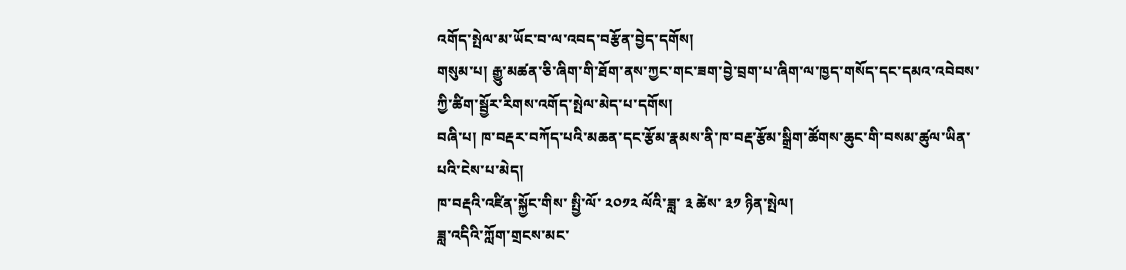འགོད་སྤེལ་མ་ཡོང་བ་ལ་འབད་བརྩོན་བྱེད་དགོས།
གསུམ་པ། རྒྱུ་མཚན་ཅི་ཞིག་གི་ཐོག་ནས་ཀྱང་གང་ཟག་བྱེ་བྲག་པ་ཞིག་ལ་ཁྱད་གསོད་དང་དམའ་འབེབས་ཀྱི་ཚིག་སྦྱོར་རིགས་འགོད་སྤེལ་མེད་པ་དགོས།
བཞི་པ། ཁ་བརྡར་བཀོད་པའི་མཆན་དང་རྩོམ་རྣམས་ནི་ཁ་བརྡ་རྩོམ་སྒྲིག་ཚོགས་ཆུང་གི་བསམ་ཚུལ་ཡིན་པའི་ངེས་པ་མེད།
ཁ་བརྡའི་འཛིན་སྐྱོང་གིས་ སྤྱི་ལོ་ ༢༠༡༢ ལོའི་ཟླ་ ༣ ཚེས་ ༣༡ ཉིན་སྤེལ།
ཟླ་འདིའི་ཀློག་གྲངས་མང་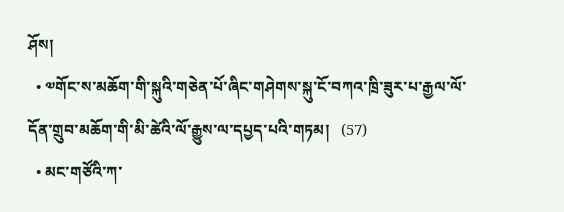ཤོས།
  • ༧གོང་ས་མཆོག་གི་སྐུའི་གཅེན་པོ་ཞིང་གཤེགས་སྐུ་ངོ་བཀའ་ཁྲི་ཟུར་པ་རྒྱལ་ལོ་དོན་གྲུབ་མཆོག་གི་མི་ཚེའི་ལོ་རྒྱུས་ལ་དཔྱད་པའི་གཏམ།   (57)
  • མང་གཙོའི་ཀ་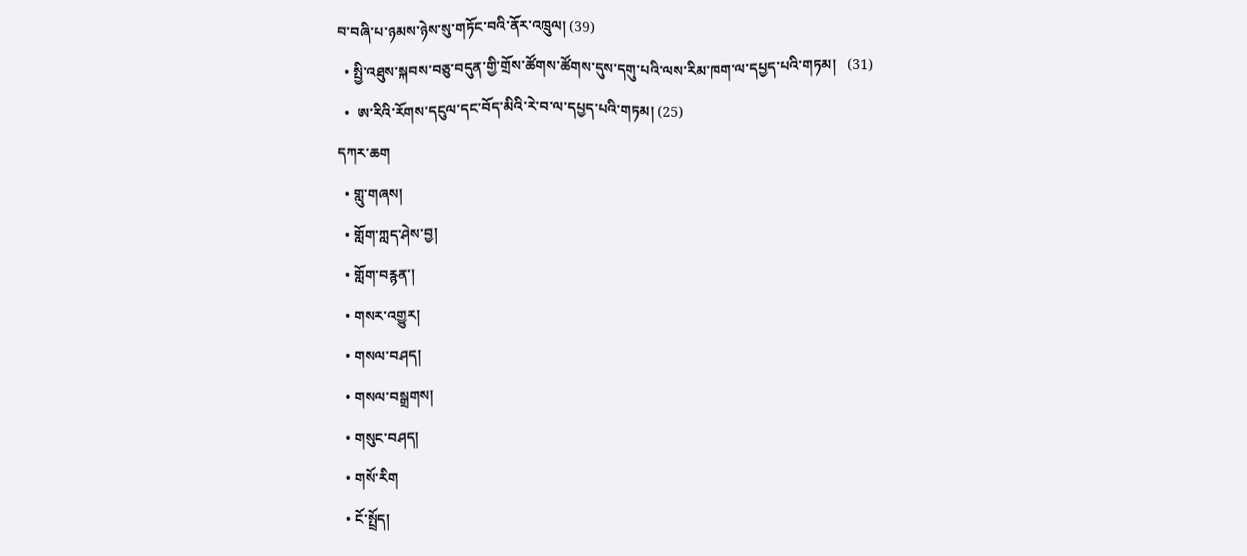བ་བཞི་པ་ཉམས་ཉེས་སུ་གཏོང་བའི་ནོར་འཁྲུལ། (39)
  • སྤྱི་འཐུས་སྐབས་བཅུ་བདུན་གྱི་གྲོས་ཚོགས་ཚོགས་དུས་དགུ་པའི་ལས་རིམ་ཁག་ལ་དཔྱད་པའི་གཏམ།   (31)
  •  ཨ་རིའི་རོགས་དངུལ་དང་བོད་མིའི་རེ་བ་ལ་དཔྱད་པའི་གཏམ། (25)
དཀར་ཆག
  • གླུ་གཞས།
  • གློག་ཀླད་ཤེས་བྱ།
  • གློག་བརྙན་།
  • གསར་འགྱུར།
  • གསལ་བཤད།
  • གསལ་བསྒྲགས།
  • གསུང་བཤད།
  • གསོ་རིག
  • ངོ་སྤྲོད།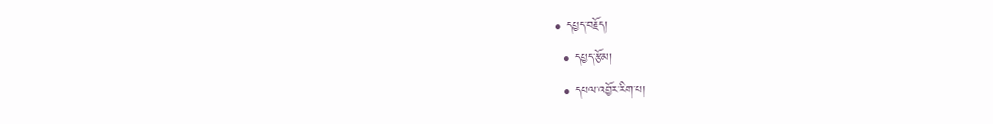• དཔྱད་བརྗོད།
  • དཔྱད་རྩོམ།
  • དཔལ་འབྱོར་རིག་པ།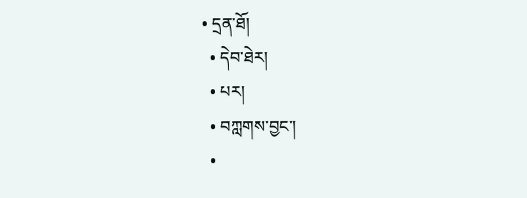• དྲན་ཐོ།
  • དེབ་ཐེར།
  • པར།
  • བཀླགས་བྱང་།
  •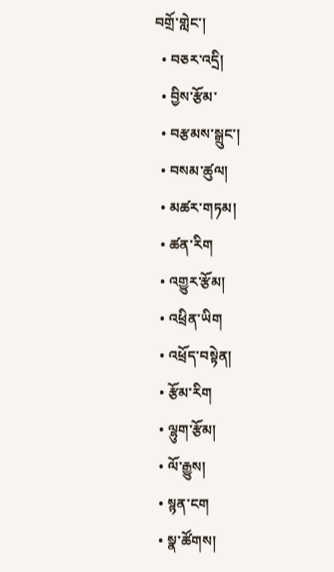བགྲོ་གླེང་།
  • བཅར་འདྲི།
  • བྱིས་རྩོམ་
  • བརྩམས་སྒྲུང་།
  • བསམ་ཚུལ།
  • མཚར་གཏམ།
  • ཚན་རིག
  • འགྱུར་རྩོམ།
  • འཕྲིན་ཡིག
  • འཕྲོད་བསྟེན།
  • རྩོམ་རིག
  • ལྷུག་རྩོམ།
  • ལོ་རྒྱུས།
  • སྙན་ངག
  • སྣ་ཚོགས།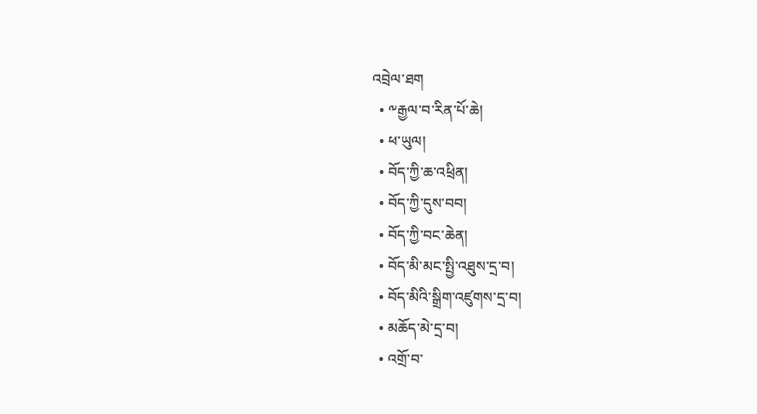འབྲེལ་ཐག
  • ༸རྒྱལ་བ་རིན་པོ་ཆེ།
  • ཕ་ཡུལ།
  • བོད་ཀྱི་ཆ་འཕྲིན།
  • བོད་ཀྱི་དུས་བབ།
  • བོད་ཀྱི་བང་ཆེན།
  • བོད་མི་མང་སྤྱི་འཐུས་དྲ་བ།
  • བོད་མིའི་སྒྲིག་འཛུགས་དྲ་བ།
  • མཆོད་མེ་དྲ་བ།
  • འགྲོ་བ་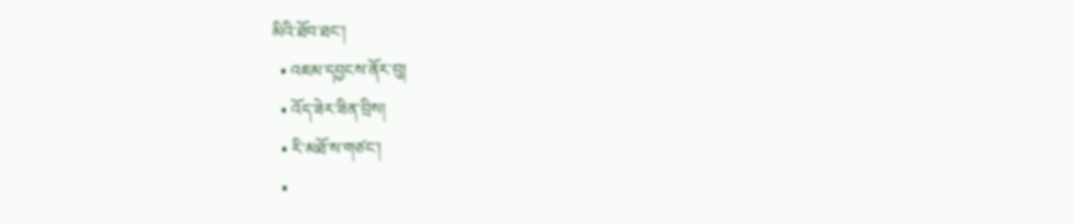མིའི་ཐོབ་ཐང་།
  • འཇམ་དབྱངས་ནོར་བུ།
  • འོད་ཟེར་ཟིན་བྲིས།
  • རི་མཐོ་ས་གཙང་།
  •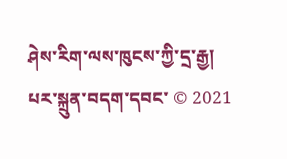ཤེས་རིག་ལས་ཁུངས་ཀྱི་དྲ་རྒྱ།
པར་སྐྲུན་བདག་དབང་ © 2021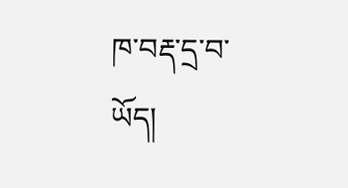ཁ་བརྡ་དྲ་བ་ཡོད།